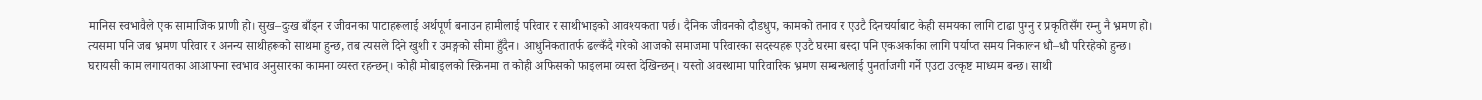मानिस स्वभावैले एक सामाजिक प्राणी हो। सुख–दुःख बाँड्न र जीवनका पाटाहरूलाई अर्थपूर्ण बनाउन हामीलाई परिवार र साथीभाइको आवश्यकता पर्छ। दैनिक जीवनको दौडधुप, कामको तनाव र एउटै दिनचर्याबाट केही समयका लागि टाढा पुग्नु र प्रकृतिसँग रम्नु नै भ्रमण हो।
त्यसमा पनि जब भ्रमण परिवार र अनन्य साथीहरूको साथमा हुन्छ, तब त्यसले दिने खुशी र उमङ्गको सीमा हुँदैन। आधुनिकतातर्फ ढल्कँदै गरेको आजको समाजमा परिवारका सदस्यहरू एउटै घरमा बस्दा पनि एकअर्काका लागि पर्याप्त समय निकाल्न धौ–धौ परिरहेको हुन्छ।
घरायसी काम लगायतका आआफ्ना स्वभाव अनुसारका कामना व्यस्त रहन्छन्। कोही मोबाइलको स्क्रिनमा त कोही अफिसको फाइलमा व्यस्त देखिन्छन्। यस्तो अवस्थामा पारिवारिक भ्रमण सम्बन्धलाई पुनर्ताजगी गर्ने एउटा उत्कृष्ट माध्यम बन्छ। साथी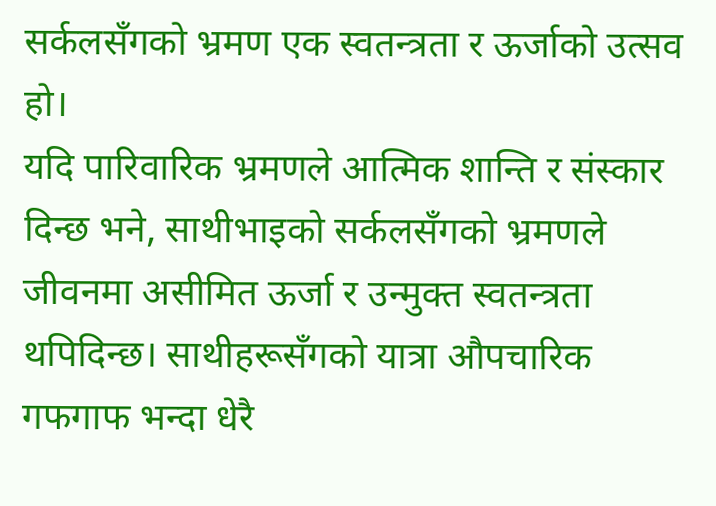सर्कलसँगको भ्रमण एक स्वतन्त्रता र ऊर्जाको उत्सव हो।
यदि पारिवारिक भ्रमणले आत्मिक शान्ति र संस्कार दिन्छ भने, साथीभाइको सर्कलसँगको भ्रमणले जीवनमा असीमित ऊर्जा र उन्मुक्त स्वतन्त्रता थपिदिन्छ। साथीहरूसँगको यात्रा औपचारिक गफगाफ भन्दा धेरै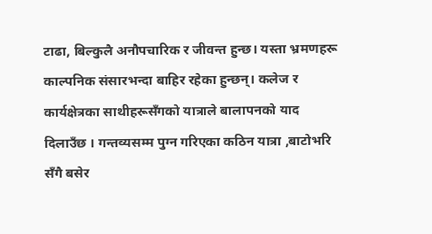टाढा, बिल्कुलै अनौपचारिक र जीवन्त हुन्छ। यस्ता भ्रमणहरू काल्पनिक संसारभन्दा बाहिर रहेका हुन्छन्। कलेज र कार्यक्षेत्रका साथीहरूसँगको यात्राले बालापनको याद दिलाउँछ । गन्तव्यसम्म पुग्न गरिएका कठिन यात्रा ,बाटोभरि सँगै बसेर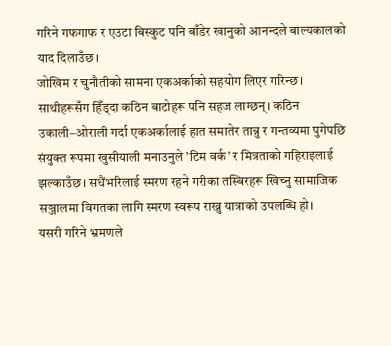गरिने गफगाफ र एउटा बिस्कुट पनि बाँडेर खानुको आनन्दले बाल्यकालको याद दिलाउँछ।
जोखिम र चुनौतीको सामना एकअर्काको सहयोग लिएर गरिन्छ। साथीहरूसँग हिँड्दा कठिन बाटोहरू पनि सहज लाग्छन्। कठिन उकाली–ओराली गर्दा एकअर्कालाई हात समातेर तान्नु र गन्तव्यमा पुगेपछि संयुक्त रूपमा खुसीयाली मनाउनुले ’टिम वर्क’ र मित्रताको गहिराइलाई झल्काउँछ। सधैंभरिलाई स्मरण रहने गरीका तस्बिरहरू खिच्नु सामाजिक सञ्जालमा विगतका लागि स्मरण स्वरूप राख्नु यात्राको उपलब्धि हो।
यसरी गरिने भ्रमणले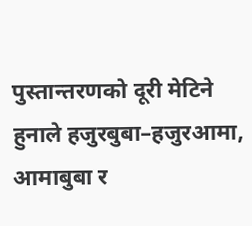पुस्तान्तरणको दूरी मेटिने हुनाले हजुरबुबा–हजुरआमा, आमाबुबा र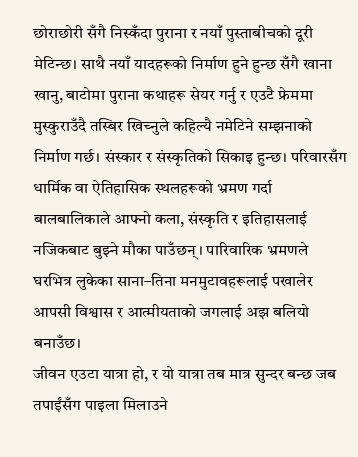छोराछोरी सँगै निस्कँदा पुराना र नयाँ पुस्ताबीचको दूरी मेटिन्छ। साथै नयाँ यादहरूको निर्माण हुने हुन्छ सँगै खाना खानु, बाटोमा पुराना कथाहरू सेयर गर्नु र एउटै फ्रेममा मुस्कुराउँदै तस्बिर खिच्नुले कहिल्यै नमेटिने सम्झनाको निर्माण गर्छ। संस्कार र संस्कृतिको सिकाइ हुन्छ। परिवारसँग धार्मिक वा ऐतिहासिक स्थलहरूको भ्रमण गर्दा बालबालिकाले आफ्नो कला, संस्कृति र इतिहासलाई नजिकबाट बुझ्ने मौका पाउँछन्। पारिवारिक भ्रमणले घरभित्र लुकेका साना–तिना मनमुटावहरूलाई पखालेर आपसी विश्वास र आत्मीयताको जगलाई अझ बलियो बनाउँछ।
जीवन एउटा यात्रा हो, र यो यात्रा तब मात्र सुन्दर बन्छ जब तपाईंसँग पाइला मिलाउने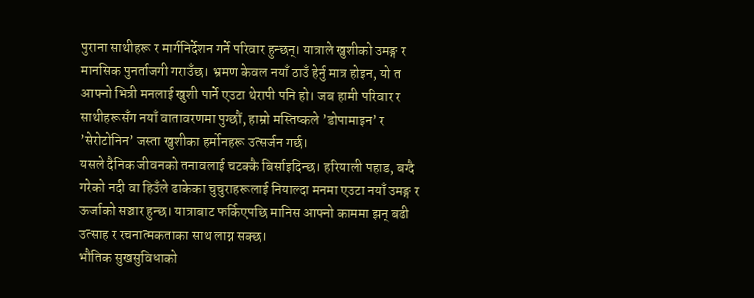पुराना साथीहरू र मार्गनिर्देशन गर्ने परिवार हुन्छन्। यात्राले खुशीको उमङ्ग र मानसिक पुनर्ताजगी गराउँछ। भ्रमण केवल नयाँ ठाउँ हेर्नु मात्र होइन, यो त आफ्नो भित्री मनलाई खुशी पार्ने एउटा थेरापी पनि हो। जब हामी परिवार र साथीहरूसँग नयाँ वातावरणमा पुग्छौं, हाम्रो मस्तिष्कले ’डोपामाइन’ र ’सेरोटोनिन’ जस्ता खुशीका हर्मोनहरू उत्सर्जन गर्छ।
यसले दैनिक जीवनको तनावलाई चटक्कै बिर्साइदिन्छ। हरियाली पहाड, बग्दै गरेको नदी वा हिउँले ढाकेका चुचुराहरूलाई नियाल्दा मनमा एउटा नयाँ उमङ्ग र ऊर्जाको सञ्चार हुन्छ। यात्राबाट फर्किएपछि मानिस आफ्नो काममा झन् बढी उत्साह र रचनात्मकताका साथ लाग्न सक्छ।
भौतिक सुखसुविधाको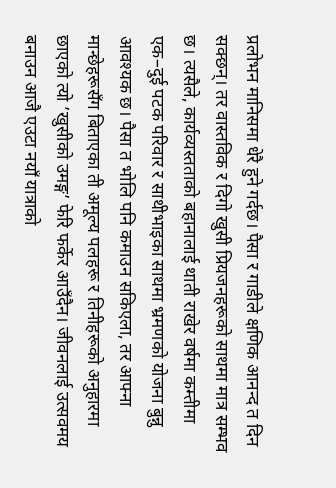प्रलोभन मानिसमा धेरै हुने गर्दछ। पैसा र गाडीले क्षणिक आनन्द त दिन सक्छन्। तर वास्तविक र दिगो खुसी प्रियजनहरूको साथमा मात्र सम्भव छ। त्यसैले, कार्यव्यस्तताको बहानालाई थाती राखेर वर्षमा कम्तीमा एक–दुई पटक परिवार र साथीभाइका साथमा भ्रमणको योजना बुन्नु आवश्यक छ। पैसा त भोलि पनि कमाउन सकिएला, तर आफ्ना मान्छेहरूसँग बिताएका ती अमूल्य पलहरू र तिनीहरूको अनुहारमा छाएको त्यो ’खुसीको उमङ्ग’ फेरि फर्केर आउँदैन। जीवनलाई उत्सवमय बनाउन आजै एउटा नयाँ यात्राको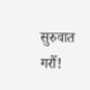सुरुवात गरौँ!